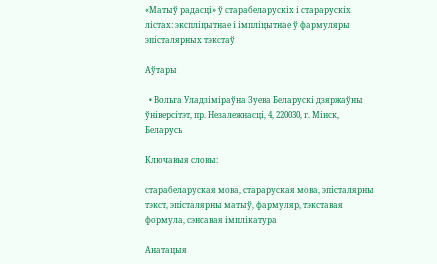«Матыў радасці» ў старабеларускіх і старарускіх лістах: экспліцытнае і імпліцытнае ў фармуляры эпісталярных тэкстаў

Аўтары

  • Вольга Уладзіміраўна Зуева Беларускі дзяржаўны ўніверсітэт, пр. Незалежнасці, 4, 220030, г. Мінск, Беларусь

Ключавыя словы:

старабеларуская мова, стараруская мова, эпісталярны тэкст, эпісталярны матыў, фармуляр, тэкставая формула, сэнсавая імплікатура

Анатацыя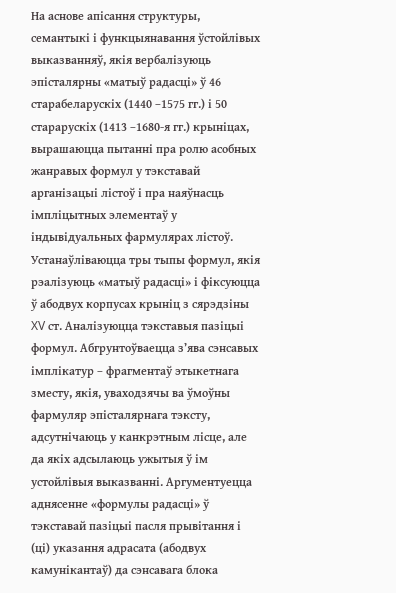На аснове апісання структуры, семантыкі і функцыянавання ўстойлівых выказванняў, якія вербалізуюць эпісталярны «матыў радасці» ў 46 старабеларускіх (1440 –1575 гг.) і 50 старарускіх (1413 –1680-я гг.) крыніцах, вырашаюцца пытанні пра ролю асобных жанравых формул у тэкставай арганізацыі лістоў і пра наяўнасць імпліцытных элементаў у індывідуальных фармулярах лістоў. Устанаўліваюцца тры тыпы формул, якія рэалізуюць «матыў радасці» і фіксуюцца ў абодвух корпусах крыніц з сярэдзіны XV ст. Аналізуюцца тэкставыя пазіцыі формул. Абгрунтоўваецца з’ява сэнсавых імплікатур – фрагментаў этыкетнага зместу, якія, уваходзячы ва ўмоўны фармуляр эпісталярнага тэксту, адсутнічаюць у канкрэтным лісце, але да якіх адсылаюць ужытыя ў ім устойлівыя выказванні. Аргументуецца аднясенне «формулы радасці» ў тэкставай пазіцыі пасля прывітання і (ці) указання адрасата (абодвух камунікантаў) да сэнсавага блока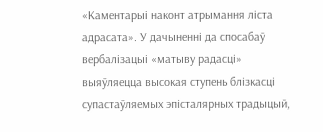«Каментарыі наконт атрымання ліста адрасата». У дачыненні да спосабаў вербалізацыі «матыву радасці» выяўляецца высокая ступень блізкасці супастаўляемых эпісталярных традыцый,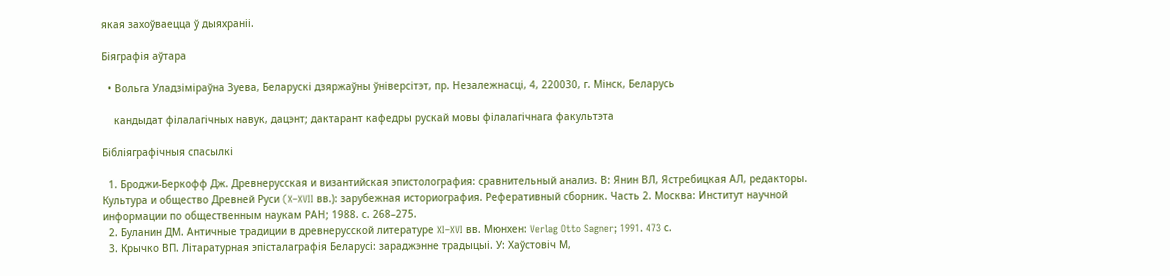якая захоўваецца ў дыяхраніі.

Біяграфія аўтара

  • Вольга Уладзіміраўна Зуева, Беларускі дзяржаўны ўніверсітэт, пр. Незалежнасці, 4, 220030, г. Мінск, Беларусь

    кандыдат філалагічных навук, дацэнт; дактарант кафедры рускай мовы філалагічнага факультэта

Бібліяграфічныя спасылкі

  1. Броджи-Беркофф Дж. Древнерусская и византийская эпистолография: сравнительный анализ. В: Янин ВЛ, Ястребицкая АЛ, редакторы. Культура и общество Древней Руси (X–XVII вв.): зарубежная историография. Реферативный сборник. Часть 2. Москва: Институт научной информации по общественным наукам РАН; 1988. с. 268–275.
  2. Буланин ДМ. Античные традиции в древнерусской литературе XI–XVI вв. Мюнхен: Verlag Otto Sagner; 1991. 473 с.
  3. Крычко ВП. Літаратурная эпісталаграфія Беларусі: зараджэнне традыцыі. У: Хаўстовіч М,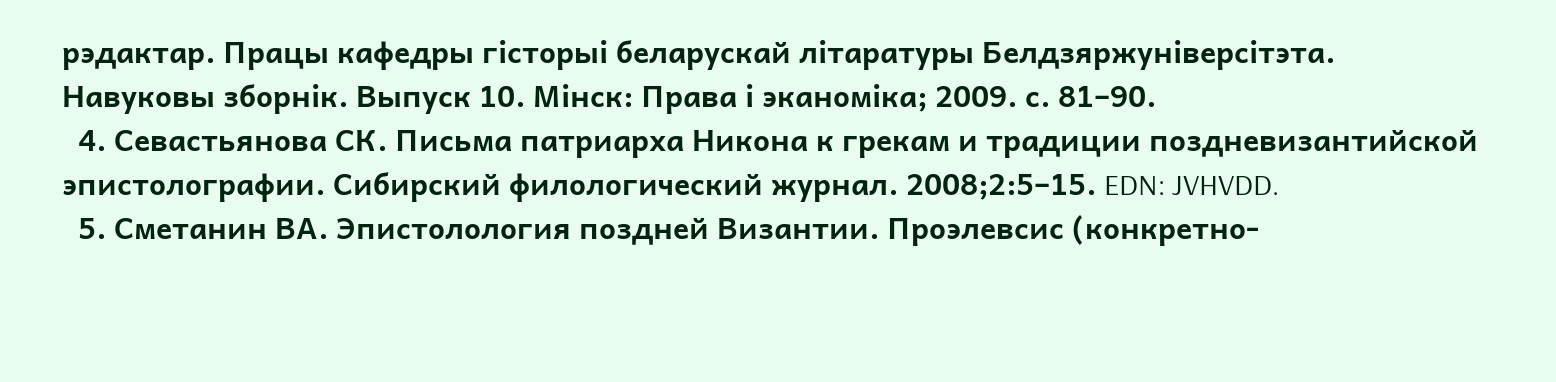рэдактар. Працы кафедры гісторыі беларускай літаратуры Белдзяржуніверсітэта. Навуковы зборнік. Выпуск 10. Мінск: Права і эканоміка; 2009. с. 81–90.
  4. Севастьянова CК. Письма патриарха Никона к грекам и традиции поздневизантийской эпистолографии. Сибирский филологический журнал. 2008;2:5–15. EDN: JVHVDD.
  5. Сметанин ВА. Эпистолология поздней Византии. Проэлевсис (конкретно-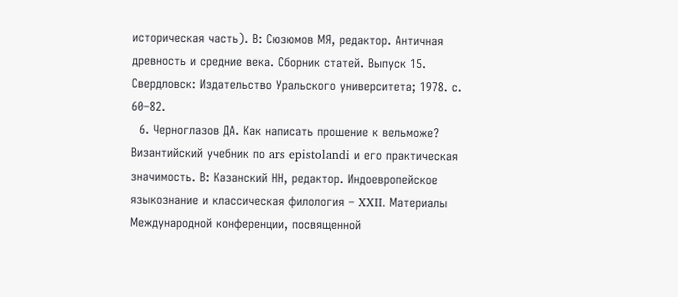историческая часть). В: Сюзюмов МЯ, редактор. Античная древность и средние века. Сборник статей. Выпуск 15. Свердловск: Издательство Уральского университета; 1978. с. 60–82.
  6. Черноглазов ДА. Как написать прошение к вельможе? Византийский учебник по ars epistolandi и его практическая значимость. В: Казанский НН, редактор. Индоевропейское языкознание и классическая филология – XXII. Материалы Международной конференции, посвященной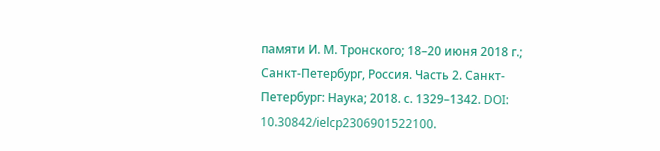памяти И. М. Тронского; 18–20 июня 2018 г.; Санкт-Петербург, Россия. Часть 2. Санкт-Петербург: Наука; 2018. с. 1329–1342. DOI: 10.30842/ielcp2306901522100.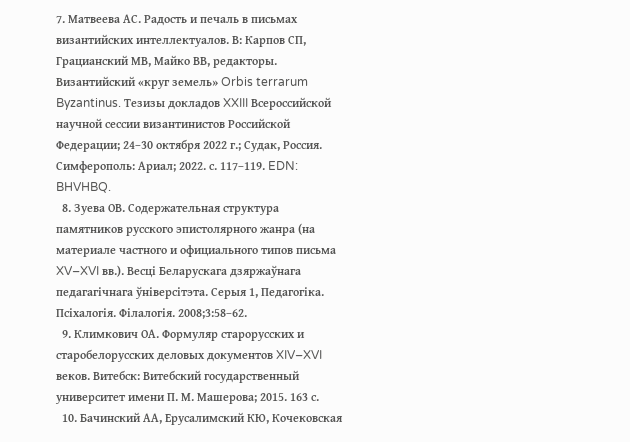7. Матвеева АС. Радость и печаль в письмах византийских интеллектуалов. В: Карпов СП, Грацианский МВ, Майко ВВ, редакторы. Византийский «круг земель» Orbis terrarum Byzantinus. Тезизы докладов XXIII Всероссийской научной сессии византинистов Российской Федерации; 24–30 октября 2022 г.; Судак, Россия. Симферополь: Ариал; 2022. с. 117–119. EDN: BHVHBQ.
  8. Зуева ОВ. Содержательная структура памятников русского эпистолярного жанра (на материале частного и официального типов письма XV–XVI вв.). Весцi Беларускага дзяржаўнага педагагічнага ўніверсітэта. Серыя 1, Педагогiка. Псiхалогiя. Фiлалогiя. 2008;3:58–62.
  9. Климкович ОА. Формуляр старорусских и старобелорусских деловых документов XIV–XVI веков. Витебск: Витебский государственный университет имени П. М. Машерова; 2015. 163 с.
  10. Бачинский АА, Ерусалимский КЮ, Кочековская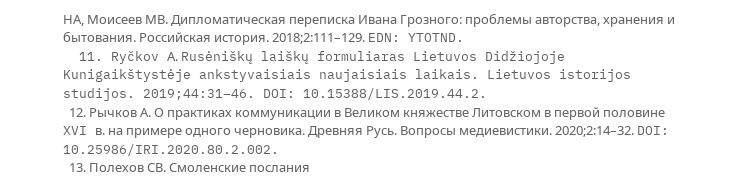НА, Моисеев МВ. Дипломатическая переписка Ивана Грозного: проблемы авторства, хранения и бытования. Российская история. 2018;2:111–129. EDN: YTOTND.
  11. Ryčkov А. Rusėniškų laiškų formuliaras Lietuvos Didžiojoje Kunigaikštystėje ankstyvaisiais naujaisiais laikais. Lietuvos istorijos studijos. 2019;44:31–46. DOI: 10.15388/LIS.2019.44.2.
  12. Рычков А. О практиках коммуникации в Великом княжестве Литовском в первой половине XVI в. на примере одного черновика. Древняя Русь. Вопросы медиевистики. 2020;2:14–32. DOI: 10.25986/IRI.2020.80.2.002.
  13. Полехов СВ. Смоленские послания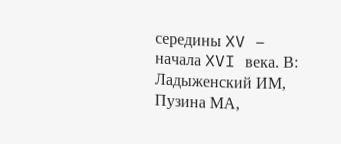середины XV – начала XVI века. В: Ладыженский ИМ, Пузина МА,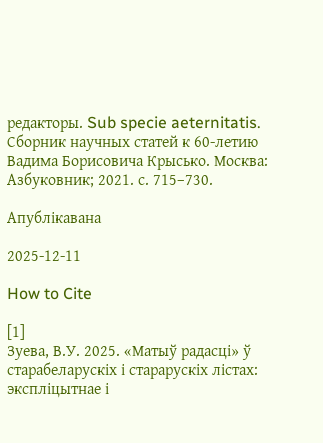редакторы. Sub specie aeternitatis. Сборник научных статей к 60-летию Вадима Борисовича Крысько. Москва: Азбуковник; 2021. с. 715–730.

Апублікавана

2025-12-11

How to Cite

[1]
Зуева, В.У. 2025. «Матыў радасці» ў старабеларускіх і старарускіх лістах: экспліцытнае і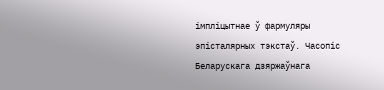імпліцытнае ў фармуляры эпісталярных тэкстаў. Часопіс Беларускага дзяржаўнага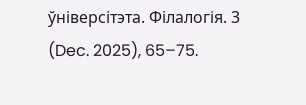ўніверсітэта. Філалогія. 3 (Dec. 2025), 65–75.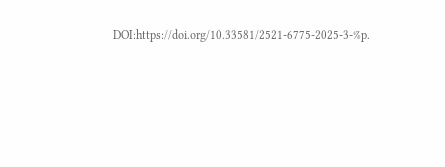DOI:https://doi.org/10.33581/2521-6775-2025-3-%p.